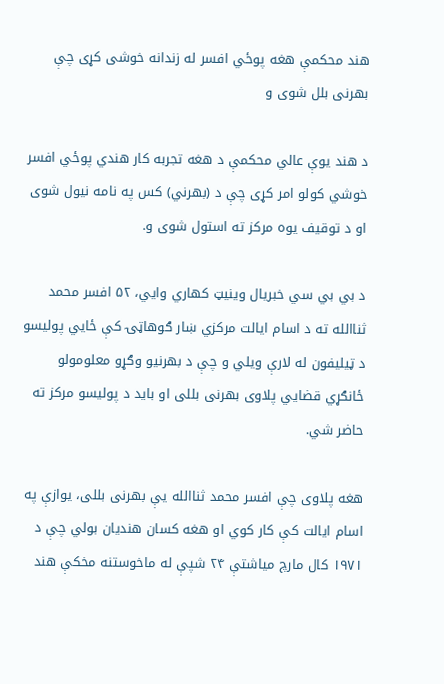هند محکمې هغه پوځي افسر له زندانه خوشی کړی چې بهرنی بلل شوی و

د هند یوې عالي محکمې د هغه تجربه کار هندي پوځي افسر خوشي کولو امر کړی چې د (بهرني) کس په نامه نیول شوی او د توقیف یوه مرکز ته استول شوی و.

د بي بي سي خبریال وینیټ کهاري وايي، ۵۲ افسر محمد ثناالله ته د اسام ایالت مرکزي ښار ګوهاټۍ کې ځايي پولیسو د ټیلیفون له لارې ویلي و چې د بهرنیو وګړو معلومولو ځانګړي قضايي پلاوی بهرنی بللی او باید د پولیسو مرکز ته حاضر شي.

هغه پلاوی چې افسر محمد ثناالله یې بهرنی بللی، یوازې په اسام ایالت کې کار کوي او هغه کسان هندیان بولي چې د ۱۹۷۱ کال مارچ میاشتې ۲۴ شپې له ماخوستنه مخکې هند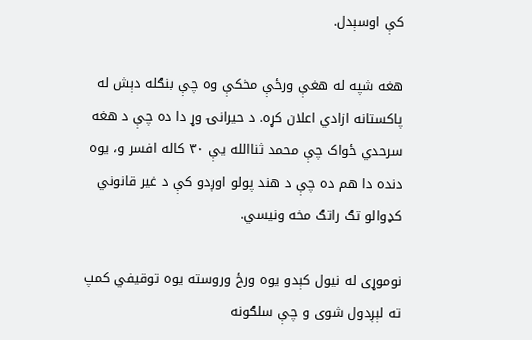کې اوسېدل.

هغه شپه له هغې ورځې مخکې وه چې بنګله دېش له پاکستانه ازادي اعلان کړه. د حیرانۍ وړ دا ده چې د هغه سرحدي ځواک چې محمد ثناالله یې ۳۰ کاله افسر و، یوه دنده دا هم ده چې د هند پولو اوږدو کې د غیر قانوني کډوالو تګ راتګ مخه ونیسي.

نوموړی له نیول کېدو یوه ورځ وروسته یوه توقیفي کمپ ته لېږدول شوی و چې سلګونه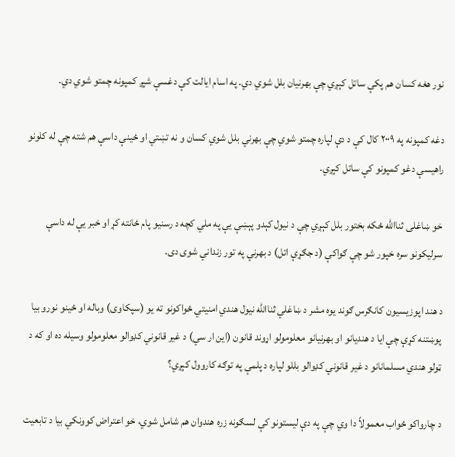نور هغه کسان هم پکې ساتل کېږي چې بهرنیان بلل شوي دي. په اسام ایالت کې دغسې شپږ کمپونه چمتو شوي دي.

دغه کمپونه په ۲۰۰۹ کال کې د دې لپاره چمتو شوي چې بهرني بلل شوي کسان و نه تښتي او ځینې داسې هم شته چې له کلونو راهیسې دغو کمپونو کې ساتل کېږي.

خو ښاغلی ثناالله ځکه بختور بلل کېږي چې د نیول کېدو پېښې یې په ملي کچه د رسنیو پام ځانته کړ او خبر یې له داسې سرلیکونو سره خپور شو چې ګواکې (د جګړې اتل) د بهرني په تور زنداني شوی دی.

د هند اپوزیسیون کانګرس ګوند یوه مشر د ښاغلي ثناالله نیول هندي امنیتي ځواکونو ته یو (سپکاوی) وباله او ځینو نورو بیا پوښتنه کړې چې ایا د هندیانو او بهرنیانو معلومولو اړوند قانون (این ار سي) د غیر قانوني کډوالو معلومولو وسیله ده او که د ټولو هندي مسلمانانو د غیر قانوني کډوالو بللو لپاره د پلمې په توګه کاروول کېږي؟

د چارواکو ځواب معمولاً دا وي چې په دې لیستونو کې لسګونه زره هندوان هم شامل شوي، خو اعتراض کوونکي بیا د تابعیت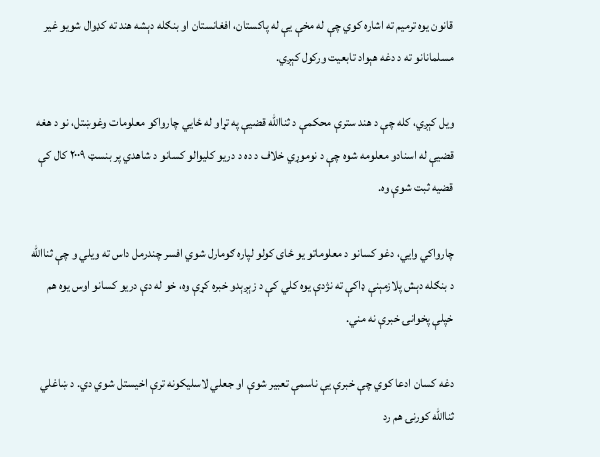قانون یوه ترمیم ته اشاره کوي چې له مخې یې له پاکستان، افغانستان او بنګله دېشه هند ته کډوال شویو غیر مسلمانانو ته د دغه هېواد تابعیت ورکول کېږي.

ویل کېږي، کله چې د هند سترې محکمې د ثناالله قضیې په تړاو له ځايي چارواکو معلومات وغوښتل، نو د هغه قضیې له اسنادو معلومه شوه چې د نوموړي خلاف د ده د دریو کلیوالو کسانو د شاهدي پر بنسټ ۲۰۰۹ کال کې قضیه ثبت شوې وه.

چارواکي وايي، دغو کسانو د معلوماتو یو ځای کولو لپاره ګومارل شوي افسر چندرمل داس ته ویلي و چې ثناالله د بنګله دېش پلازمېنې ډاکې ته نژدې یوه کلي کې د زېږېدو خبره کړې وه، خو له دې دریو کسانو اوس یوه هم خپلې پخوانۍ خبرې نه مني.

دغه کسان ادعا کوي چې خبرې یې ناسمې تعبیر شوې او جعلي لاسلیکونه ترې اخیستل شوي دي. د ښاغلي ثناالله کورنۍ هم رد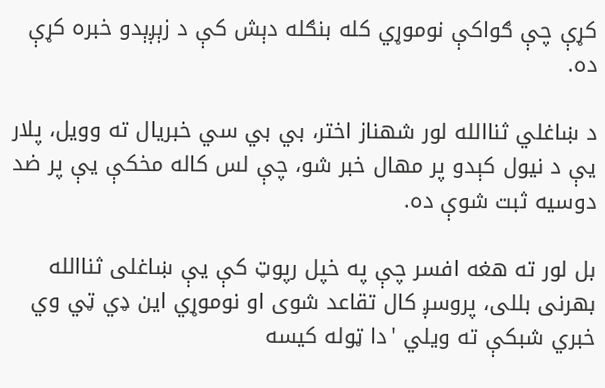کړې چې ګواکې نوموړي کله بنګله دېش کې د زېږېدو خبره کړې ده.

د ښاغلي ثناالله لور شهناز اختر، بي بي سي خبریال ته وویل، پلار یې د نیول کېدو پر مهال خبر شو، چې لس کاله مخکې یې پر ضد دوسیه ثبت شوې ده.

بل لور ته هغه افسر چې په خپل رپوټ کې یې ښاغلی ثناالله بهرنی بللی، پروسږ کال تقاعد شوی او نوموړي این ډي ټي وي خبري شبکې ته ویلي 'دا ټوله کیسه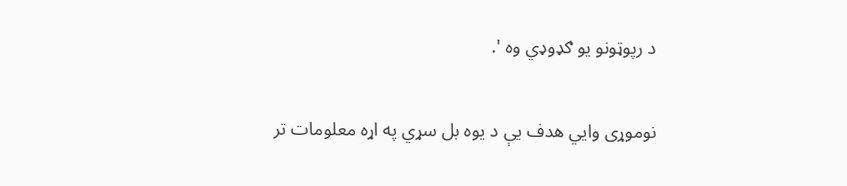د رپوټونو یو ګډوډي وه '.

نوموړی وايي هدف یې د یوه بل سړي په اړه معلومات تر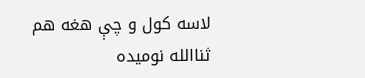لاسه کول و چې هغه هم ثناالله نومیده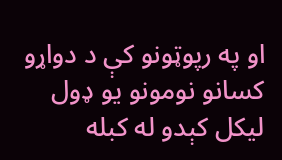او په رپوټونو کې د دواړو کسانو نومونو یو ډول لیکل کېدو له کبله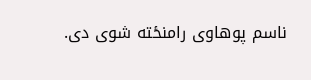ناسم پوهاوی رامنځته شوی دی.